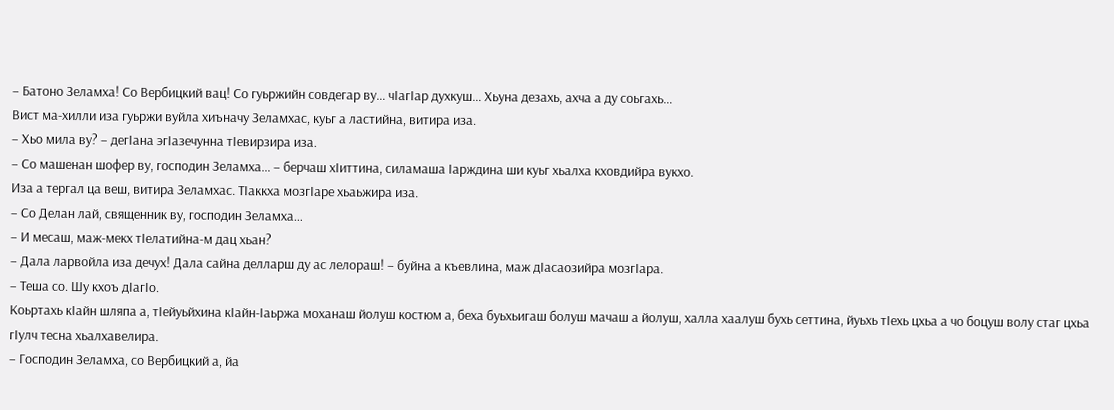– Батоно Зеламха! Со Вербицкий вац! Со гуьржийн совдегар ву… чIагIар духкуш… Хьуна дезахь, ахча а ду соьгахь…
Вист ма-хилли иза гуьржи вуйла хиъначу Зеламхас, куьг а ластийна, витира иза.
– Хьо мила ву? – дегIана эгIазечунна тIевирзира иза.
– Со машенан шофер ву, господин Зеламха… – берчаш xIиттинa, силамаша Iарждина ши куьг хьалха кховдийра вукхо.
Иза а тергал ца веш, витира Зеламхас. ТIаккха мозгIаре хьаьжира иза.
– Со Делан лай, священник ву, господин Зеламха…
– И месаш, маж-мекх тIелатийна-м дац хьан?
– Дала ларвойла иза дечух! Дала сайна делларш ду ас лелораш! – буйна а къевлина, маж дIасаозийра мозгIара.
– Теша со. Шу кхоъ дIагIо.
Коьртахь кIайн шляпа а, тIейуьйхина кIайн-Iаьржа моханаш йолуш костюм а, беха буьхьигаш болуш мачаш а йолуш, халла хаалуш бухь сеттина, йуьхь тIехь цхьа а чо боцуш волу стаг цхьа гIулч тесна хьалхавелира.
– Господин Зеламха, со Вербицкий а, йа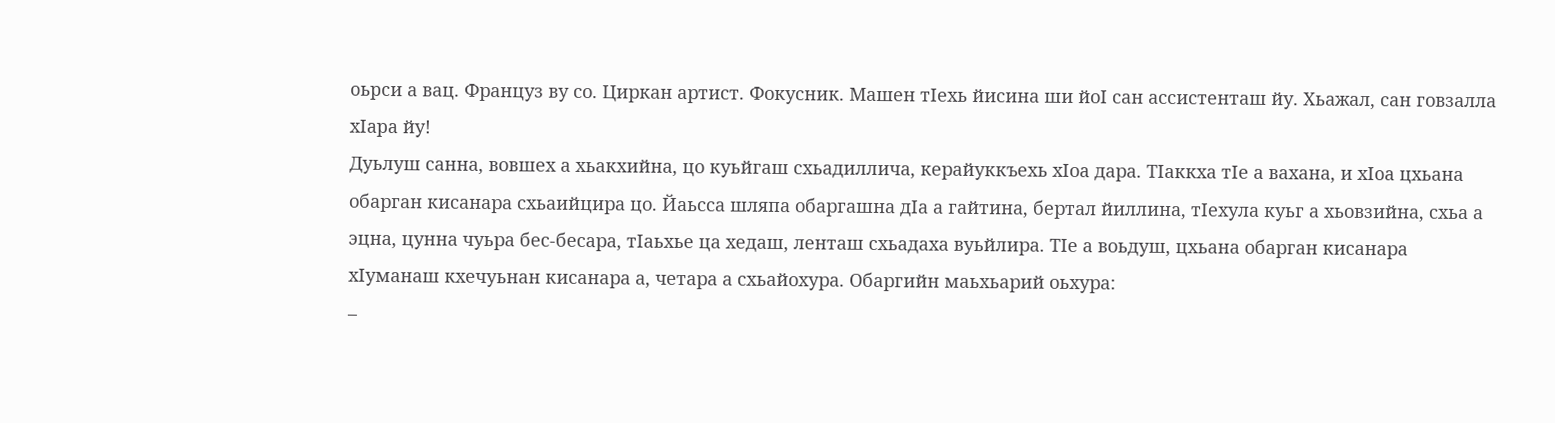oьpcи а вац. Француз ву со. Циркан артист. Фокусник. Машен тIехь йисина ши йоI сан ассистенташ йу. Хьажал, сан говзалла xIapa йу!
Дуьлуш санна, вовшех а хьакхийна, цо куьйгаш схьадиллича, керайуккъехь xIоa дара. ТIаккха тIе а вахана, и xIoa цхьана обарган кисанара схьаийцира цо. Йаьсса шляпа обаргашна дIа а гайтина, бертал йиллина, тIехула куьг а хьовзийна, схьа а эцна, цунна чуьра бес-бесара, тIаьхье ца хедаш, ленташ схьадаха вуьйлира. TIе а воьдуш, цхьана обарган кисанара хIуманаш кхечуьнан кисанара а, четара а схьайохура. Обаргийн маьхьарий оьхура:
–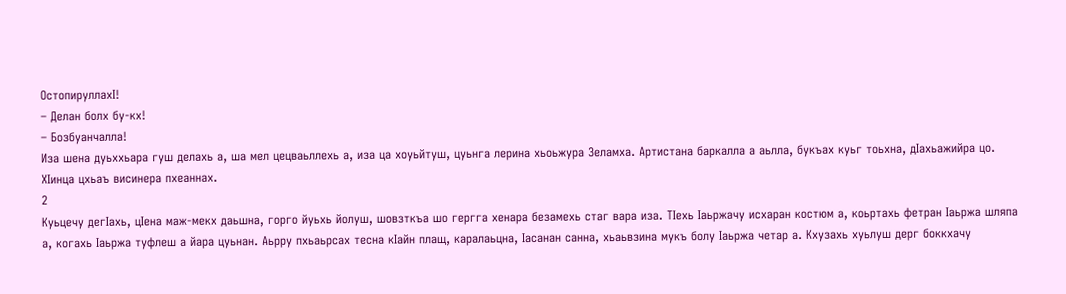ОстопируллахI!
– Делан болх бу-кх!
– Бозбуанчалла!
Иза шена дуьххьара гуш делахь а, ша мел цецваьллехь а, иза ца хоуьйтуш, цуьнга лерина хьоьжура Зеламха. Артистана баркалла а аьлла, букъах куьг тоьхна, дIахьажийра цо.
ХIинца цхьаъ висинера пхеаннах.
2
Куьцечу дегIахь, цIена маж-мекх даьшна, горго йуьхь йолуш, шовзткъа шо гергга хенара безамехь стаг вара иза. ТIехь Iаьржачу исхаран костюм а, коьртахь фетран Iаьржа шляпа а, когахь Iаьржа туфлеш а йара цуьнан. Аьрру пхьаьрсах тесна кIайн плащ, каралаьцна, Iасанан санна, хьаьвзина мукъ болу Iаьржа четар а. Кхузахь хуьлуш дерг боккхачу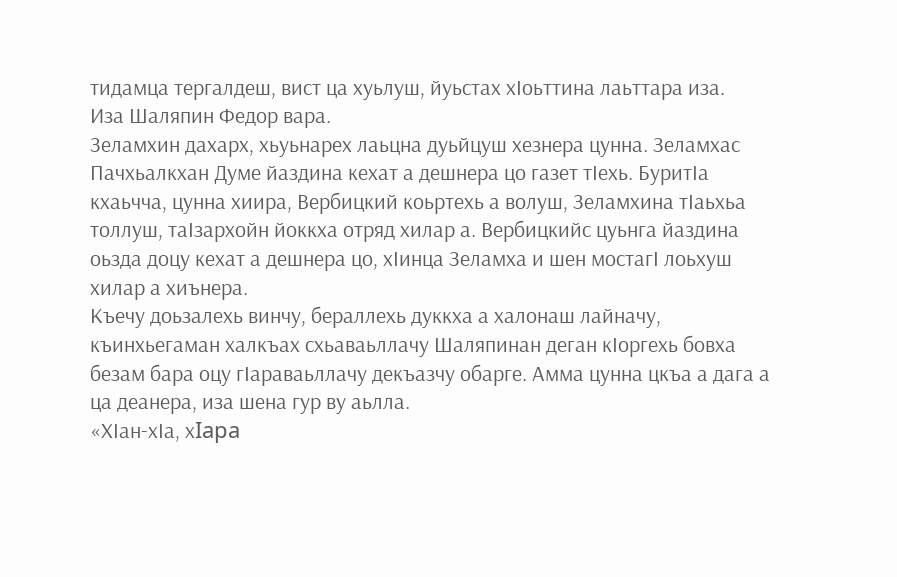тидамца тергалдеш, вист ца хуьлуш, йуьстах xIоьттина лаьттара иза.
Иза Шаляпин Федор вара.
Зеламхин дахарх, хьуьнарех лаьцна дуьйцуш хезнера цунна. Зеламхас Пачхьалкхан Думе йаздина кехат а дешнера цо газет тIехь. БуритIа кхаьчча, цунна хиира, Вербицкий коьртехь а волуш, Зеламхина тIаьхьа толлуш, таIзархойн йоккха отряд хилар а. Вербицкийс цуьнга йаздина оьзда доцу кехат а дешнера цо, хIинца Зеламха и шен мостагI лоьхуш хилар а хиънера.
Къечу доьзалехь винчу, бераллехь дуккха а халонаш лайначу, къинхьегаман халкъах схьаваьллачу Шаляпинан деган кIоргехь бовха безам бара оцу гIараваьллачу декъазчу обарге. Амма цунна цкъа а дага а ца деанера, иза шена гур ву аьлла.
«ХIан-хIа, хIapa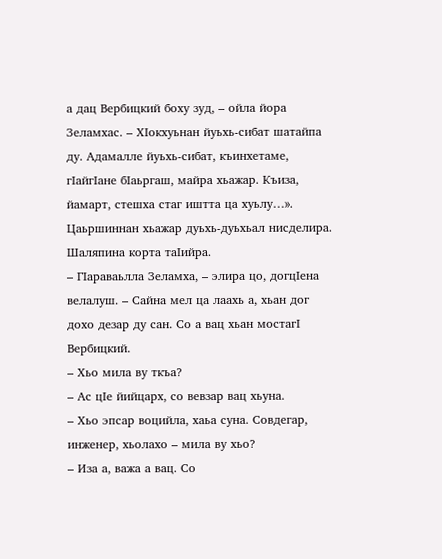а дац Вербицкий боху зуд, – ойла йора Зеламхас. – ХIокхуьнан йуьхь-сибат шатайпа ду. Адамалле йуьхь-сибат, къинхетаме, гIайгIане бIаьргаш, майра хьажар. Къиза, йамарт, стешха стаг иштта ца хуьлу…».
Цаьршиннан хьажар дуьхь-дуьхьал нисделира. Шаляпина корта таIийра.
– ГIараваьлла Зеламха, – элира цо, догцIена велалуш. – Сайна мел ца лаахь а, хьан дог дохо дезар ду сан. Со а вац хьан мостагI Вербицкий.
– Хьо мила ву ткъа?
– Ас цIе йийцарх, со вевзар вац хьуна.
– Хьо эпсар воцийла, хаьа суна. Совдегар, инженер, хьолахо – мила ву хьо?
– Иза а, важа а вац. Со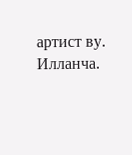артист ву. Илланча.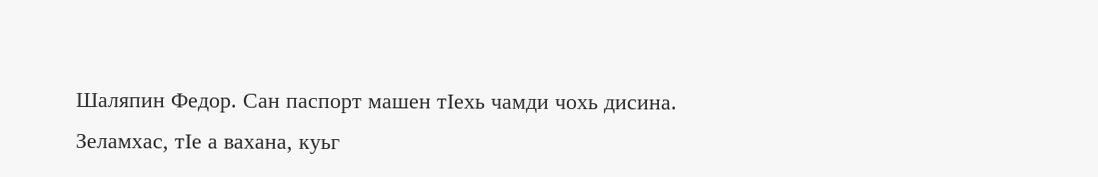Шаляпин Федор. Сан паспорт машен тIехь чамди чохь дисина.
Зеламхас, тIе а вахана, куьг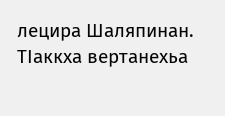лецира Шаляпинан. ТIаккха вертанехьа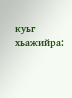куьг хьажийра: